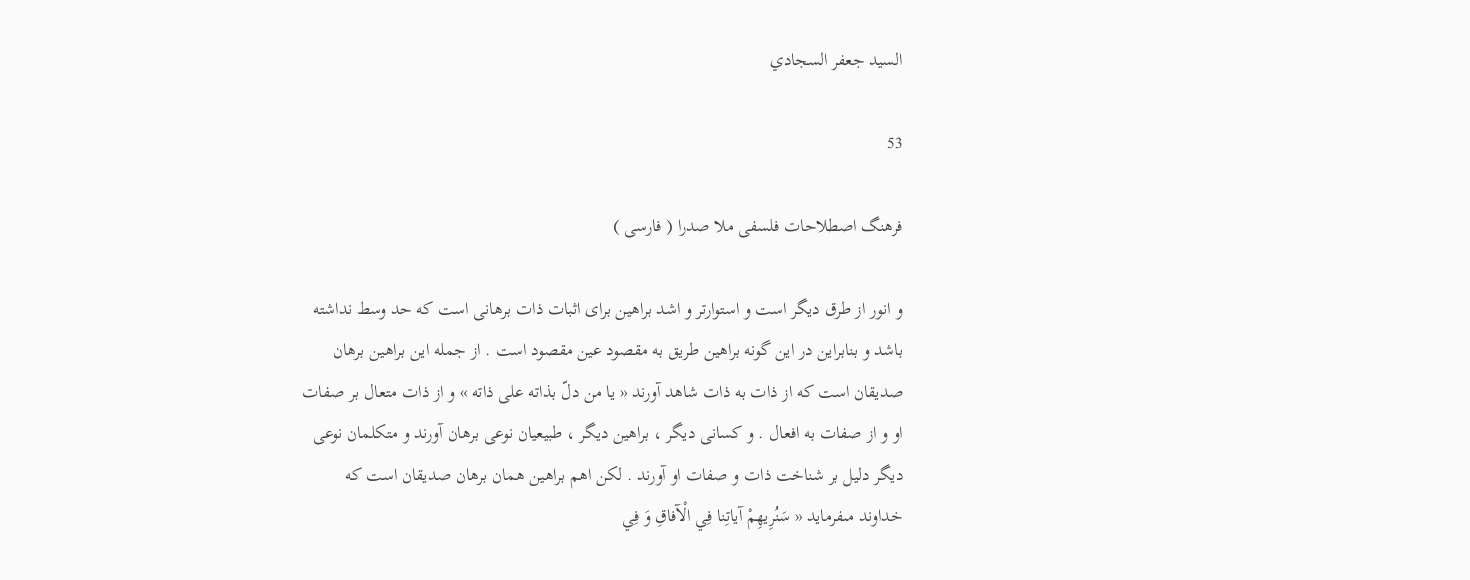السيد جعفر السجادي

53

فرهنگ اصطلاحات فلسفى ملا صدرا ( فارسى )

و انور از طرق ديگر است و استوارتر و اشد براهين براى اثبات ذات برهانى است كه حد وسط نداشته باشد و بنابراين در اين گونه براهين طريق به مقصود عين مقصود است . از جمله اين براهين برهان صديقان است كه از ذات به ذات شاهد آورند « يا من دلّ بذاته على ذاته » و از ذات متعال بر صفات او و از صفات به افعال . و كسانى ديگر ، براهين ديگر ، طبيعيان نوعى برهان آورند و متكلمان نوعى ديگر دليل بر شناخت ذات و صفات او آورند . لكن اهم براهين همان برهان صديقان است كه خداوند مىفرمايد « سَنُرِيهِمْ آياتِنا فِي الْآفاقِ وَ فِي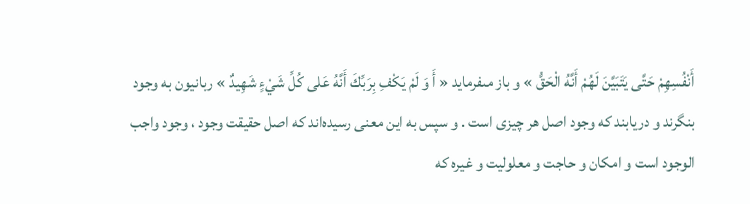أَنْفُسِهِمْ حَتَّى يَتَبَيَّنَ لَهُمْ أَنَّهُ الْحَقُّ » و باز مىفرمايد « أَ وَ لَمْ يَكْفِ بِرَبِّكَ أَنَّهُ عَلى كُلِّ شَيْءٍ شَهِيدٌ » ربانيون به وجود بنگرند و دريابند كه وجود اصل هر چيزى است . و سپس به اين معنى رسيده‌اند كه اصل حقيقت وجود ، وجود واجب الوجود است و امكان و حاجت و معلوليت و غيره كه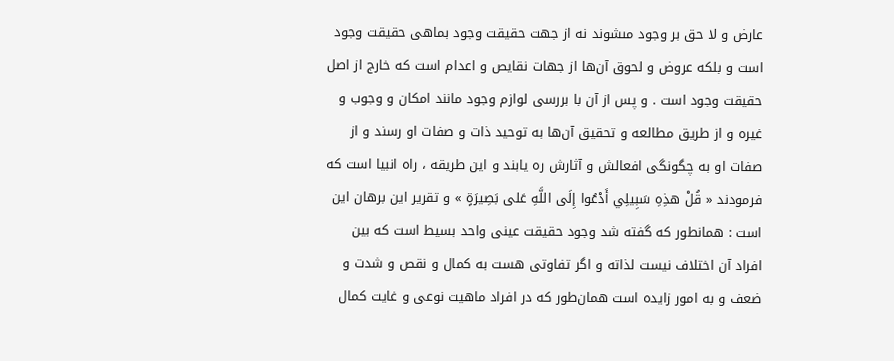عارض و لا حق بر وجود مىشوند نه از جهت حقيقت وجود بماهى حقيقت وجود است و بلكه عروض و لحوق آن‌ها از جهات نقايص و اعدام است كه خارج از اصل حقيقت وجود است . و پس از آن با بررسى لوازم وجود مانند امكان و وجوب و غيره و از طريق مطالعه و تحقيق آن‌ها به توحيد ذات و صفات او رسند و از صفات او به چگونگى افعالش و آثارش ره يابند و اين طريقه ، راه انبيا است كه فرمودند « قُلْ هذِهِ سَبِيلِي أَدْعُوا إِلَى اللَّهِ عَلى بَصِيرَةٍ » و تقرير اين برهان اين است : همانطور كه گفته شد وجود حقيقت عينى واحد بسيط است كه بين افراد آن اختلاف نيست لذاته و اگر تفاوتى هست به كمال و نقص و شدت و ضعف و به امور زايده است همان‌طور كه در افراد ماهيت نوعى و غايت كمال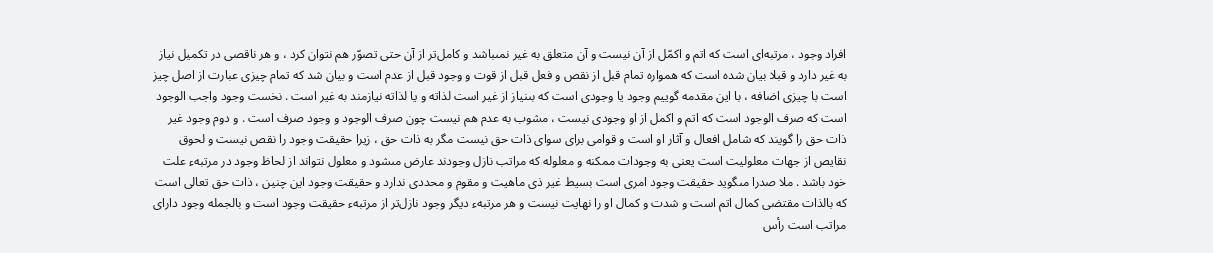افراد وجود ، مرتبه‌اى است كه اتم و اكمّل از آن نيست و آن متعلق به غير نمىباشد و كامل‌تر از آن حتى تصوّر هم نتوان كرد ، و هر ناقصى در تكميل نياز به غير دارد و قبلا بيان شده است كه همواره تمام قبل از نقص و فعل قبل از قوت و وجود قبل از عدم است و بيان شد كه تمام چيزى عبارت از اصل چيز است با چيزى اضافه ، با اين مقدمه گوييم وجود يا وجودى است كه بىنياز از غير است لذاته و يا لذاته نيازمند به غير است . نخست وجود واجب الوجود است كه صرف الوجود است كه اتم و اكمل از او وجودى نيست ، مشوب به عدم هم نيست چون صرف الوجود و وجود صرف است . و دوم وجود غير ذات حق را گويند كه شامل افعال و آثار او است و قوامى براى سواى ذات حق نيست مگر به ذات حق ، زيرا حقيقت وجود را نقص نيست و لحوق نقايص از جهات معلوليت است يعنى به وجودات ممكنه و معلوله كه مراتب نازل وجودند عارض مىشود و معلول نتواند از لحاظ وجود در مرتبهء علت خود باشد . ملا صدرا مىگويد حقيقت وجود امرى است بسيط غير ذى ماهيت و مقوم و محددى ندارد و حقيقت وجود اين چنين ، ذات حق تعالى است كه بالذات مقتضى كمال اتم است و شدت و كمال او را نهايت نيست و هر مرتبهء ديگر وجود نازل‌تر از مرتبهء حقيقت وجود است و بالجمله وجود داراى مراتب است رأس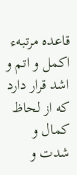قاعده مرتبهء اكمل و اتم و اشد قرار دارد كه از لحاظ كمال و شدت و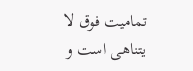تماميت فوق لا يتناهى است و